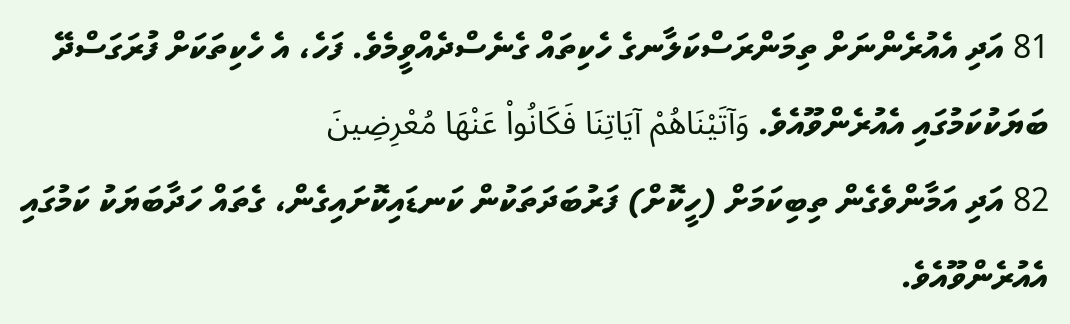81 އަދި އެއުރެންނަށް ތިމަންރަސްކަލާނގެ ހެކިތައް ގެނެސްދެއްވީމެވެ. ފަހެ، އެ ހެކިތަކަށް ފުރަގަސްދޭ ބަޔަކުކަމުގައި އެއުރެންވޫއެވެ. وَآتَيْنَاهُمْ آيَاتِنَا فَكَانُواْ عَنْهَا مُعْرِضِينَ
82 އަދި އަމާންވެގެން ތިބިކަމަށް (ހީކޮށް) ފަރުބަދަތަކުން ކަނޑައިކޮށައިގެން، ގެތައް ހަދާބަޔަކު ކަމުގައި އެއުރެންވޫއެވެ.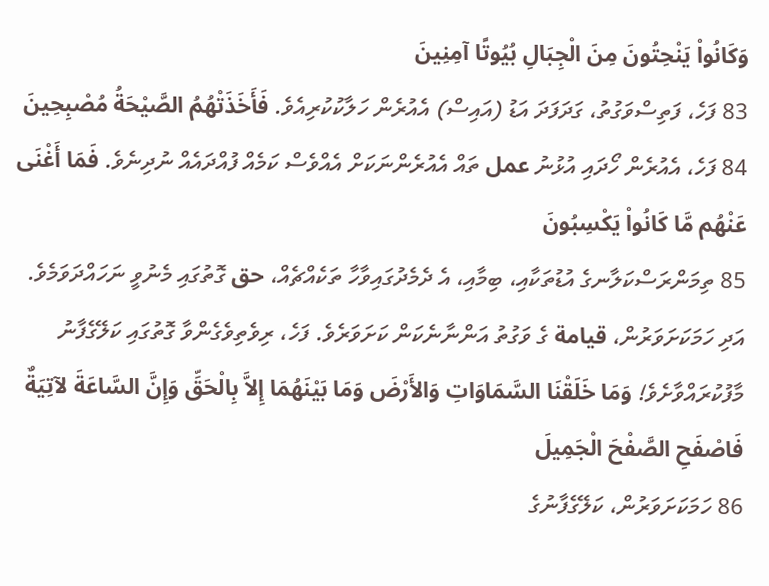وَكَانُواْ يَنْحِتُونَ مِنَ الْجِبَالِ بُيُوتًا آمِنِينَ
83 ފަހެ، ފަތިސްވަގުތު، ގަދަފަދަ އަޑު (އައިސް) އެއުރެން ހަލާކުކުރިއެވެ. فَأَخَذَتْهُمُ الصَّيْحَةُ مُصْبِحِينَ
84 ފަހެ، އެއުރެން ހޯދައި އުޅުނު عمل ތައް އެއުރެންނަކަށް އެއްވެސް ކަމެއް ފުއްދައެއް ނުދިނެވެ. فَمَا أَغْنَى عَنْهُم مَّا كَانُواْ يَكْسِبُونَ
85 ތިމަންރަސްކަލާނގެ އުޑުތަކާއި، ބިމާއި، އެ ދެމެދުގައިވާހާ ތަކެއްޗެއް، حق ގޮތުގައި މެނުވީ ނަހައްދަވަމެވެ. އަދި ހަމަކަށަވަރުން، قيامة ގެ ވަގުތު އަންނާނެކަން ކަށަވަރެވެ. ފަހެ، ރިވެތިވެގެންވާ ގޮތުގައި ކަލޭގެފާނު މާފުކުރައްވާށެވެ! وَمَا خَلَقْنَا السَّمَاوَاتِ وَالأَرْضَ وَمَا بَيْنَهُمَا إِلاَّ بِالْحَقِّ وَإِنَّ السَّاعَةَ لآتِيَةٌ فَاصْفَحِ الصَّفْحَ الْجَمِيلَ
86 ހަމަކަށަވަރުން، ކަލޭގެފާނުގެ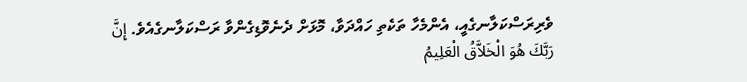ވެރިރަސްކަލާނގެއީ، އެންމެހާ ތަކެތި ހައްދަވާ، މޮޅަށް ދެނެވޮޑިގެންވާ ރަސްކަލާނގެއެވެ. إِنَّ رَبَّكَ هُوَ الْخَلاَّقُ الْعَلِيمُ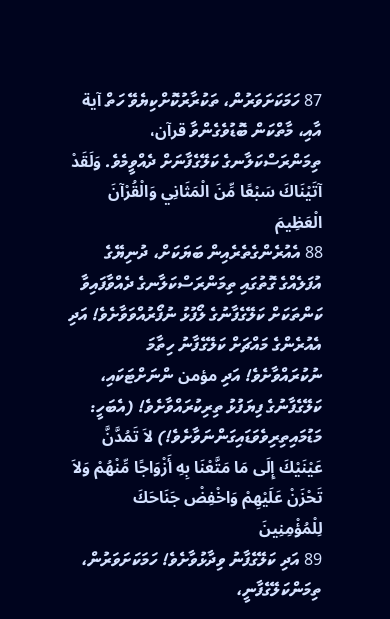87 ހަމަކަށަވަރުން، ތަކުރާރުކޮށްކިޔެވޭ ހަތް آية އާއި، މާތްކަން ބޮޑުވެގެންވާ قرآن، ތިމަންރަސްކަލާނގެ ކަލޭގެފާނަށް ދެއްވީމެވެ. وَلَقَدْ آتَيْنَاكَ سَبْعًا مِّنَ الْمَثَانِي وَالْقُرْآنَ الْعَظِيمَ
88 އެއުރެންގެތެރެއިން ބަޔަކަށް، ދުނިޔޭގެ އުފަލެއްގެ ގޮތުގައި ތިމަންރަސްކަލާނގެ ދެއްވާފައިވާ ކަންތަކަށް ކަލޭގެފާނުގެ ލޯފުޅު ނުފޯރުއްވަވާށެވެ! އަދި އެއުރެންގެ މައްޗަށް ކަލޭގެފާނު ހިތާމަ ނުކުރައްވާށެވެ! އަދި مؤمن ންނަށްޓަކައި، ކަލޭގެފާނުގެ ފިޔަފުޅު ތިރިކުރައްވާށެވެ! (އެބަހީ: މަޑުމައިތިރިވެވަޑައިގަންނަވާށެވެ!) لاَ تَمُدَّنَّ عَيْنَيْكَ إِلَى مَا مَتَّعْنَا بِهِ أَزْوَاجًا مِّنْهُمْ وَلاَ تَحْزَنْ عَلَيْهِمْ وَاخْفِضْ جَنَاحَكَ لِلْمُؤْمِنِينَ
89 އަދި ކަލޭގެފާނު ވިދާޅުވާށެވެ! ހަމަކަށަވަރުން، ތިމަންކަލޭގެފާނީ،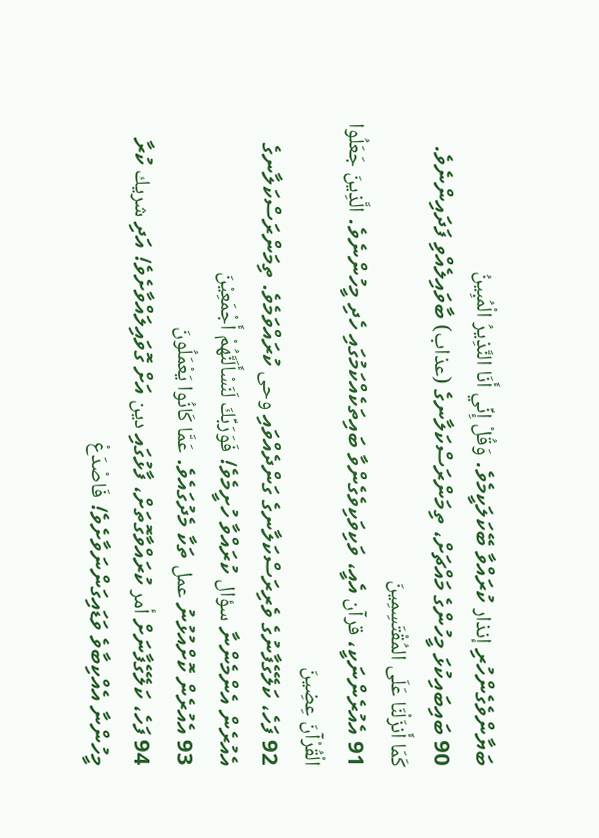ބަޔާންވެގެންހުރި إنذار ކުރައްވާ ބޭކަލަކީމެވެ. وَقُلْ إِنِّي أَنَا النَّذِيرُ الْمُبِينُ
90 ބައިބައިކުޅަ މީހުންގެ މައްޗަށް، ތިމަންރަސްކަލާނގެ (عذاب) ބާވައިލެއްވި ފަދައިންނެވެ. كَمَا أَنزَلْنَا عَلَى المُقْتَسِمِينَ
91 އެއުރެންނަކީ، قرآن އެއީ، ވަކިވަކިވެގެންވާ ބައިތަކެއްކަމުގައި ހެދި މީހުންނެވެ. الَّذِينَ جَعَلُوا الْقُرْآنَ عِضِينَ
92 ފަހެ، ކަލޭގެފާނުގެ ވެރިރަސްކަލާނގެ ގަންދެއްވައި وحى ކުރައްވަމެވެ. ތިމަންރަސްކަލާނގެ އެއުރެން އެންމެންނާ سؤال ކުރައްވާ ހުށީމެވެ! فَوَرَبِّكَ لَنَسْأَلَنَّهُمْ أَجْمَعِيْنَ
93 އެއުރެން ކޮށްއުޅުނު عمل ތަކާ މެދުގައެވެ. عَمَّا كَانُوا يَعْمَلُونَ
94 ފަހެ، ކަލޭގެފާނަށް أمر ކުރައްވާގޮތަށް، ފާޅުގައި دين އަށް ގޮވައިލައްވާށެވެ! އަދި شريك ކުރާ މީހުންނާ އެއްކިބާވެ ވަޑައިގަންނަވާށެވެ! فَاصْدَعْ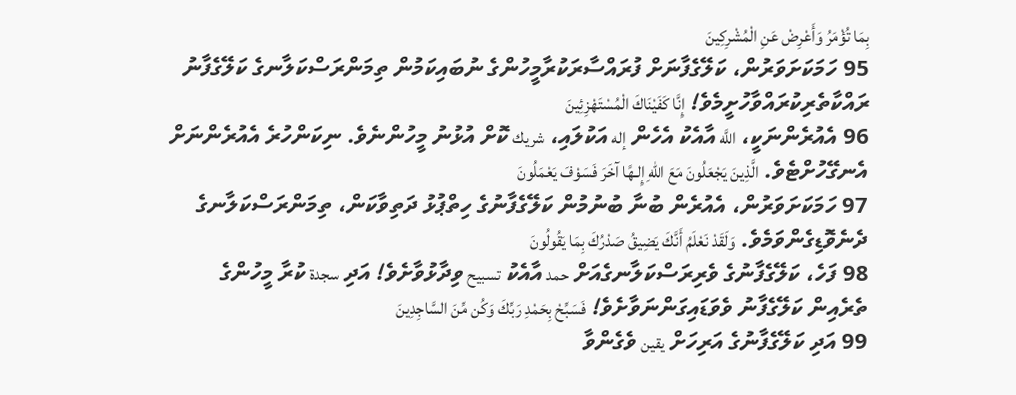بِمَا تُؤْمَرُ وَأَعْرِضْ عَنِ الْمُشْرِكِينَ
95 ހަމަކަށަވަރުން، ކަލޭގެފާނަށް ފުރައްސާރަކުރާމީހުންގެ ނުބައިކަމުން ތިމަންރަސްކަލާނގެ ކަލޭގެފާނު ރައްކާތެރިކުރައްވާހުށީމެވެ! إِنَّا كَفَيْنَاكَ الْمُسْتَهْزِئِينَ
96 އެއުރެންނަކީ، اللَّه އާއެކު އެހެން إله އަކުލައި، شريك ކޮށް އުޅުނު މީހުންނެވެ. ނިކަންހުރެ އެއުރެންނަށް އެނގޭހުށްޓެވެ. الَّذِينَ يَجْعَلُونَ مَعَ اللّهِ إِلـهًا آخَرَ فَسَوْفَ يَعْمَلُونَ
97 ހަމަކަށަވަރުން، އެއުރެން ބުނާ ބުނުމުން ކަލޭގެފާނުގެ ހިތްޕުޅު ދަތިވާކަން، ތިމަންރަސްކަލާނގެ ދެނެވޮޑިގެންވަމެވެ. وَلَقَدْ نَعْلَمُ أَنَّكَ يَضِيقُ صَدْرُكَ بِمَا يَقُولُونَ
98 ފަހެ، ކަލޭގެފާނުގެ ވެރިރަސްކަލާނގެއަށް حمد އާއެކު تسبيح ވިދާޅުވާށެވެ! އަދި سجدة ކުރާ މީހުންގެ ތެރެއިން ކަލޭގެފާނު ވެވަޑައިގަންނަވާށެވެ! فَسَبِّحْ بِحَمْدِ رَبِّكَ وَكُن مِّنَ السَّاجِدِينَ
99 އަދި ކަލޭގެފާނުގެ އަރިހަށް يقين ވެގެންވާ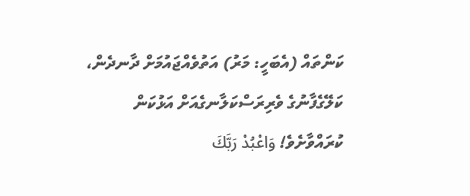ކަންތައް (އެބަހީ: މަރު) އަތުވެއްޖައުމަށް ދާނދެން، ކަލޭގެފާނުގެ ވެރިރަސްކަލާނގެއަށް އަޅުކަން ކުރައްވާށެވެ! وَاعْبُدْ رَبَّكَ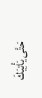حَتَّى يَأْتِيَكَ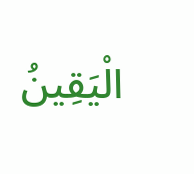الْيَقِينُ